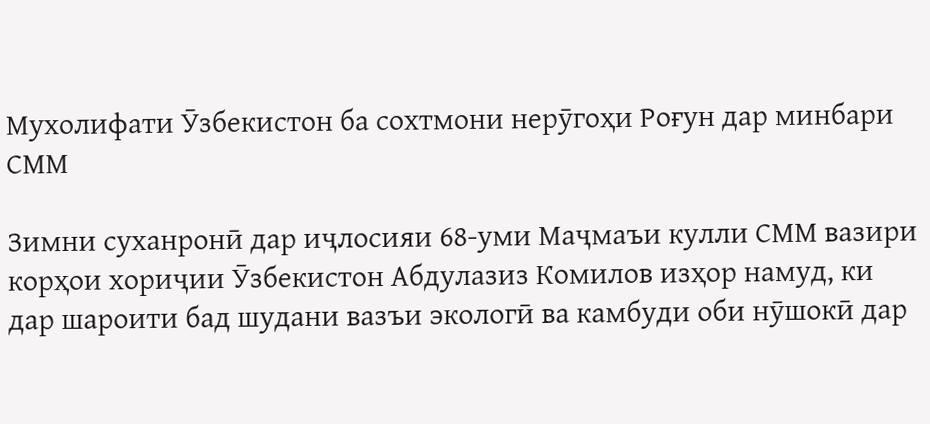Мухолифати Ӯзбекистон ба сохтмони нерӯгоҳи Роғун дар минбари СММ

Зимни суханронӣ дар иҷлосияи 68-уми Маҷмаъи кулли СММ вазири корҳои хориҷии Ӯзбекистон Абдулазиз Комилов изҳор намуд, ки дар шароити бад шудани вазъи экологӣ ва камбуди оби нӯшокӣ дар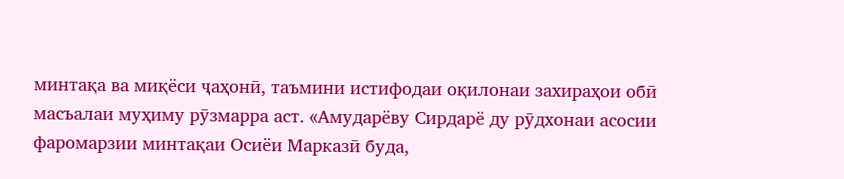минтақа ва миқёси ҷаҳонӣ, таъмини истифодаи оқилонаи захираҳои обӣ масъалаи муҳиму рӯзмарра аст. «Амударёву Сирдарё ду рӯдхонаи асосии фаромарзии минтақаи Осиёи Марказӣ буда,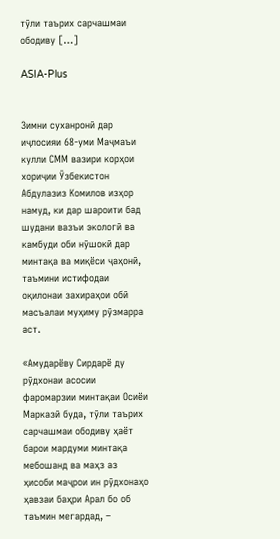тӯли таърих сарчашмаи ободиву […]

ASIA-Plus


Зимни суханронӣ дар иҷлосияи 68-уми Маҷмаъи кулли СММ вазири корҳои хориҷии Ӯзбекистон Абдулазиз Комилов изҳор намуд, ки дар шароити бад шудани вазъи экологӣ ва камбуди оби нӯшокӣ дар минтақа ва миқёси ҷаҳонӣ, таъмини истифодаи оқилонаи захираҳои обӣ масъалаи муҳиму рӯзмарра аст.

«Амударёву Сирдарё ду рӯдхонаи асосии фаромарзии минтақаи Осиёи Марказӣ буда, тӯли таърих сарчашмаи ободиву ҳаёт барои мардуми минтақа мебошанд ва маҳз аз ҳисоби маҷрои ин рӯдхонаҳо ҳавзаи баҳри Арал бо об таъмин мегардад, –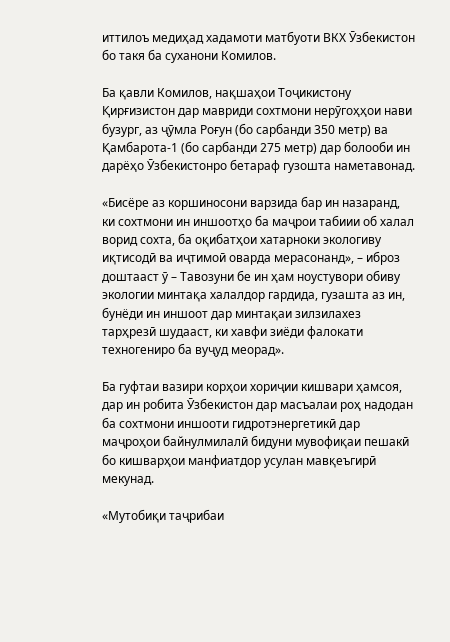иттилоъ медиҳад хадамоти матбуоти ВКХ Ӯзбекистон бо такя ба суханони Комилов.

Ба қавли Комилов, нақшаҳои Тоҷикистону Қирғизистон дар мавриди сохтмони нерӯгоҳҳои нави бузург, аз ҷӯмла Роғун (бо сарбанди 350 метр) ва Қамбарота-1 (бо сарбанди 275 метр) дар болооби ин дарёҳо Ӯзбекистонро бетараф гузошта наметавонад.

«Бисёре аз коршиносони варзида бар ин назаранд, ки сохтмони ин иншоотҳо ба маҷрои табиии об халал ворид сохта, ба оқибатҳои хатарноки экологиву иқтисодӣ ва иҷтимоӣ оварда мерасонанд», – иброз доштааст ӯ – Тавозуни бе ин ҳам ноустувори обиву экологии минтақа халалдор гардида, гузашта аз ин, бунёди ин иншоот дар минтақаи зилзилахез тарҳрезӣ шудааст, ки хавфи зиёди фалокати техногениро ба вуҷуд меорад».

Ба гуфтаи вазири корҳои хориҷии кишвари ҳамсоя, дар ин робита Ӯзбекистон дар масъалаи роҳ надодан ба сохтмони иншооти гидротэнергетикӣ дар маҷроҳои байнулмилалӣ бидуни мувофиқаи пешакӣ бо кишварҳои манфиатдор усулан мавқеъгирӣ мекунад.

«Мутобиқи таҷрибаи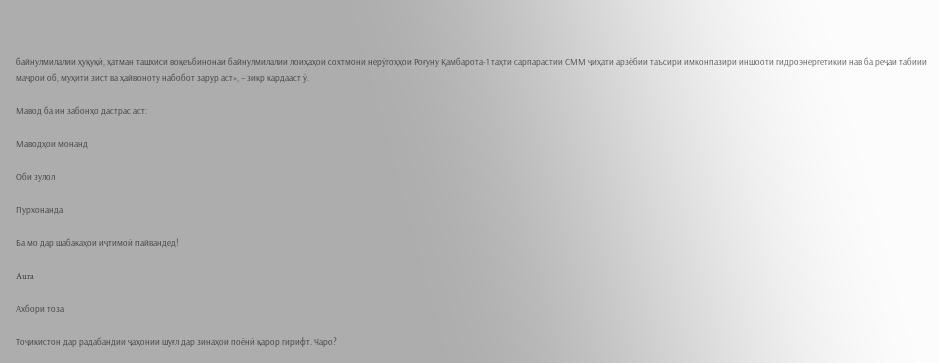байнулмилалии ҳуқуқӣ, ҳатман ташхиси воқеъбинонаи байнулмилалии лоиҳаҳои сохтмони нерӯгоҳҳои Роғуну Қамбарота-1 таҳти сарпарастии СММ ҷиҳати арзёбии таъсири имконпазири иншооти гидроэнергетикии нав ба реҷаи табиии маҷрои об, муҳити зист ва ҳайвоноту набобот зарур аст», – зикр кардааст ӯ.

Мавод ба ин забонҳо дастрас аст:

Маводҳои монанд

Оби зулол

Пурхонанда

Ба мо дар шабакаҳои иҷтимоӣ пайвандед!

Aura

Ахбори тоза

Тоҷикистон дар радабандии ҷаҳонии шуғл дар зинаҳои поёнӣ қарор гирифт. Чаро?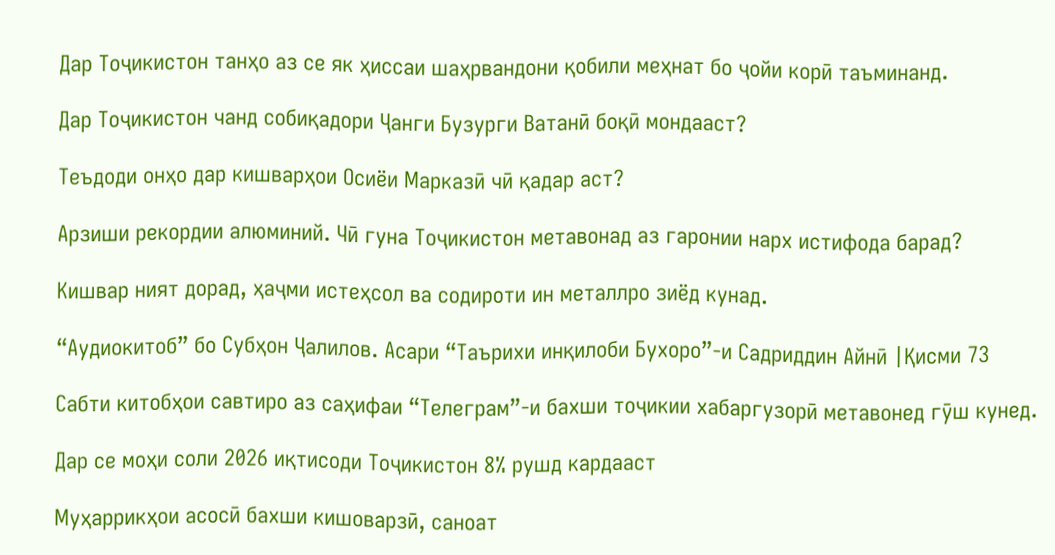Дар Тоҷикистон танҳо аз се як ҳиссаи шаҳрвандони қобили меҳнат бо ҷойи корӣ таъминанд.

Дар Тоҷикистон чанд собиқадори Ҷанги Бузурги Ватанӣ боқӣ мондааст?

Теъдоди онҳо дар кишварҳои Осиёи Марказӣ чӣ қадар аст?

Арзиши рекордии алюминий. Чӣ гуна Тоҷикистон метавонад аз гаронии нарх истифода барад?

Кишвар ният дорад, ҳаҷми истеҳсол ва содироти ин металлро зиёд кунад.

“Аудиокитоб” бо Субҳон Ҷалилов. Асари “Таърихи инқилоби Бухоро”-и Садриддин Айнӣ |Қисми 73

Cабти китобҳои савтиро аз саҳифаи “Телеграм”-и бахши тоҷикии хабаргузорӣ метавонед гӯш кунед.

Дар се моҳи соли 2026 иқтисоди Тоҷикистон 8% рушд кардааст

Муҳаррикҳои асосӣ бахши кишоварзӣ, саноат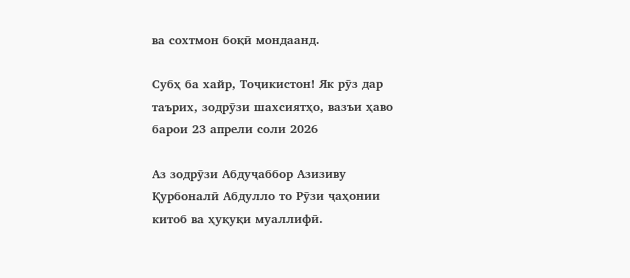ва сохтмон боқӣ мондаанд.

Субҳ ба хайр, Тоҷикистон! Як рӯз дар таърих, зодрӯзи шахсиятҳо, вазъи ҳаво барои 23 апрели соли 2026

Аз зодрӯзи Абдуҷаббор Азизиву Қурбоналӣ Абдулло то Рӯзи ҷаҳонии китоб ва ҳуқуқи муаллифӣ.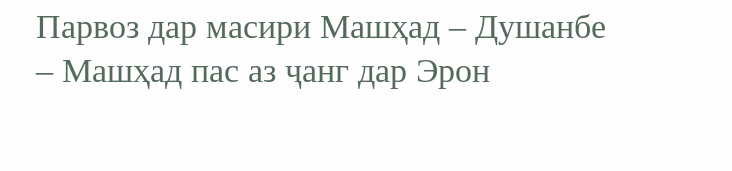Парвоз дар масири Машҳад – Душанбе – Машҳад пас аз ҷанг дар Эрон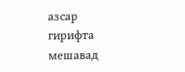азсар гирифта мешавад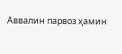Аввалин парвоз ҳамин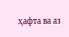ҳафта ва аз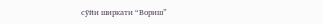сӯйи ширкати “Вориш”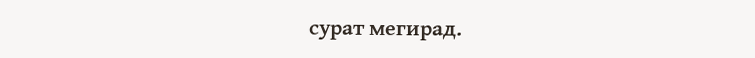сурат мегирад.